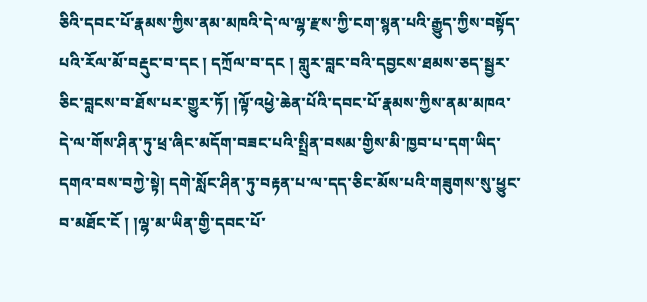ཅིའི་དབང་པོ་རྣམས་ཀྱིས་ནམ་མཁའི་དེ་ལ་ལྷ་རྫས་ཀྱི་ངག་སྙན་པའི་རྒྱུད་ཀྱིས་བསྟོད་པའི་རོལ་མོ་བརྡུང་བ་དང ། དཀྲོལ་བ་དང ། གླུར་བླང་བའི་དབྱངས་ཐམས་ཅད་སྦྱར་ཅིང་བླངས་བ་ཐོས་པར་གྱུར་ཏོ། །ལྟོ་འཕྱེ་ཆེན་པོའི་དབང་པོ་རྣམས་ཀྱིས་ནམ་མཁའ་དེ་ལ་གོས་ཤིན་ཏུ་ཕྲ་ཞིང་མདོག་བཟང་པའི་སྤྲིན་བསམ་གྱིས་མི་ཁྱབ་པ་དག་ཡིད་དགའ་བས་བཀྱེ་སྟེ། དགེ་སློང་ཤིན་ཏུ་བརྟན་པ་ལ་དད་ཅིང་མོས་པའི་གཟུགས་སུ་ཕྱུང་བ་མཐོང་ངོ ། །ལྷ་མ་ཡིན་གྱི་དབང་པོ་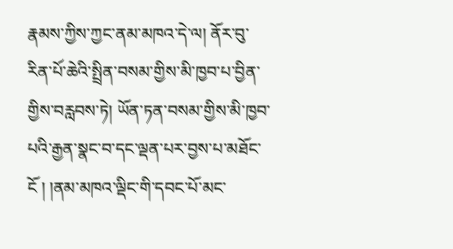རྣམས་ཀྱིས་ཀྱང་ནམ་མཁའ་དེ་ལ། ནོར་བུ་རིན་པོ་ཆེའི་སྤྲིན་བསམ་གྱིས་མི་ཁྱབ་པ་བྱིན་གྱིས་བརླབས་ཏེ། ཡོན་ཏན་བསམ་གྱིས་མི་ཁྱབ་པའི་རྒྱན་སྣང་བ་དང་ལྡན་པར་བྱས་པ་མཐོང་ངོ ། །ནམ་མཁའ་ལྡིང་གི་དབང་པོ་མང་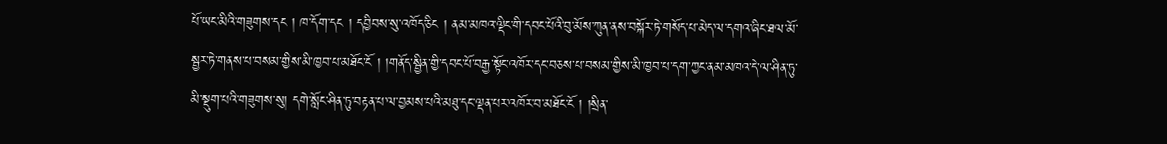པོ་ཡང་མིའི་གཟུགས་དང ། ཁ་དོག་དང ། དབྱིབས་སུ་འཁོད་ཅིང ། ནམ་མཁའ་ལྡིང་གི་དབང་པོའི་བུ་མོས་ཀུན་ནས་བསྐོར་ཏེ་གསོད་པ་མེད་ལ་དགའ་ཞིང་ཐལ་མོ་སྦྱར་ཏེ་གནས་པ་བསམ་གྱིས་མི་ཁྱབ་པ་མཐོང་ངོ ། །གནོད་སྦྱིན་གྱི་དབང་པོ་བརྒྱ་སྟོང་འཁོར་དང་བཅས་པ་བསམ་གྱིས་མི་ཁྱབ་པ་དག་ཀྱང་ནམ་མཁའ་དེ་ལ་ཤིན་ཏུ་མི་སྡུག་པའི་གཟུགས་སུ། དགེ་སློང་ཤིན་ཏུ་བརྟན་པ་ལ་བྱམས་པའི་མཐུ་དང་ལྡན་པར་འཁོར་བ་མཐོང་ངོ ། །སྲིན་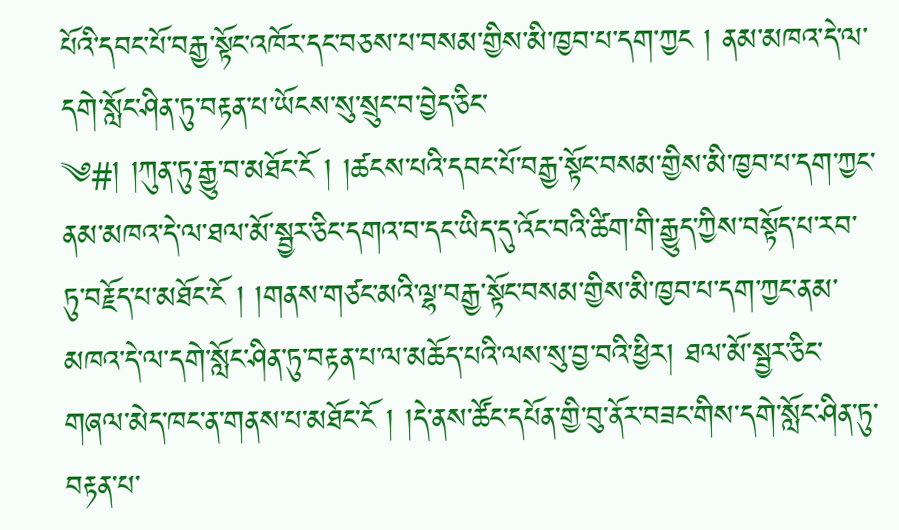པོའི་དབང་པོ་བརྒྱ་སྟོང་འཁོར་དང་བཅས་པ་བསམ་གྱིས་མི་ཁྱབ་པ་དག་ཀྱང ། ནམ་མཁའ་དེ་ལ་དགེ་སློང་ཤིན་ཏུ་བརྟན་པ་ཡོངས་སུ་སྲུང་བ་བྱེད་ཅིང་
༄#། །ཀུན་ཏུ་རྒྱུ་བ་མཐོང་ངོ ། །ཚངས་པའི་དབང་པོ་བརྒྱ་སྟོང་བསམ་གྱིས་མི་ཁྱབ་པ་དག་ཀྱང་ནམ་མཁའ་དེ་ལ་ཐལ་མོ་སྦྱར་ཅིང་དགའ་བ་དང་ཡིད་དུ་འོང་བའི་ཚིག་གི་རྒྱུད་ཀྱིས་བསྟོད་པ་རབ་ཏུ་བརྗོད་པ་མཐོང་ངོ ། །གནས་གཙང་མའི་ལྷ་བརྒྱ་སྟོང་བསམ་གྱིས་མི་ཁྱབ་པ་དག་ཀྱང་ནམ་མཁའ་དེ་ལ་དགེ་སློང་ཤིན་ཏུ་བརྟན་པ་ལ་མཆོད་པའི་ལས་སུ་བྱ་བའི་ཕྱིར། ཐལ་མོ་སྦྱར་ཅིང་གཞལ་མེད་ཁང་ན་གནས་པ་མཐོང་ངོ ། །དེ་ནས་ཚོང་དཔོན་གྱི་བུ་ནོར་བཟང་གིས་དགེ་སློང་ཤིན་ཏུ་བརྟན་པ་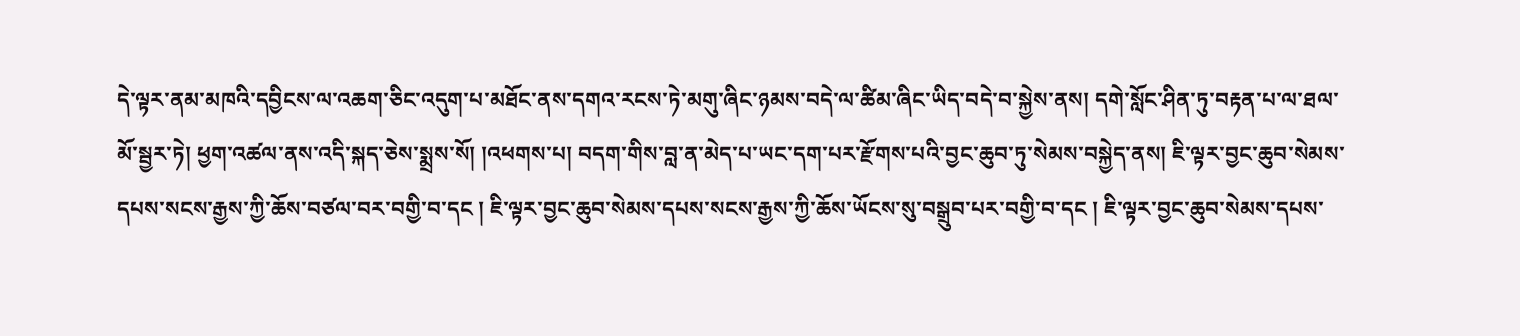དེ་ལྟར་ནམ་མཁའི་དབྱིངས་ལ་འཆག་ཅིང་འདུག་པ་མཐོང་ནས་དགའ་རངས་ཏེ་མགུ་ཞིང་ཉམས་བདེ་ལ་ཚིམ་ཞིང་ཡིད་བདེ་བ་སྐྱེས་ནས། དགེ་སློང་ཤིན་ཏུ་བརྟན་པ་ལ་ཐལ་མོ་སྦྱར་ཏེ། ཕྱག་འཚལ་ནས་འདི་སྐད་ཅེས་སྨྲས་སོ། །འཕགས་པ། བདག་གིས་བླ་ན་མེད་པ་ཡང་དག་པར་རྫོགས་པའི་བྱང་ཆུབ་ཏུ་སེམས་བསྐྱེད་ནས། ཇི་ལྟར་བྱང་ཆུབ་སེམས་དཔས་སངས་རྒྱས་ཀྱི་ཆོས་བཙལ་བར་བགྱི་བ་དང ། ཇི་ལྟར་བྱང་ཆུབ་སེམས་དཔས་སངས་རྒྱས་ཀྱི་ཆོས་ཡོངས་སུ་བསྒྲུབ་པར་བགྱི་བ་དང ། ཇི་ལྟར་བྱང་ཆུབ་སེམས་དཔས་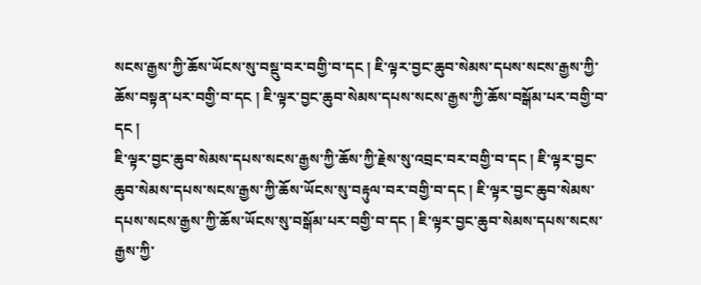སངས་རྒྱས་ཀྱི་ཆོས་ཡོངས་སུ་བསྡུ་བར་བགྱི་བ་དང ། ཇི་ལྟར་བྱང་ཆུབ་སེམས་དཔས་སངས་རྒྱས་ཀྱི་ཆོས་བསྟན་པར་བགྱི་བ་དང ། ཇི་ལྟར་བྱང་ཆུབ་སེམས་དཔས་སངས་རྒྱས་ཀྱི་ཆོས་བསྒོམ་པར་བགྱི་བ་དང །
ཇི་ལྟར་བྱང་ཆུབ་སེམས་དཔས་སངས་རྒྱས་ཀྱི་ཆོས་ཀྱི་རྗེས་སུ་འབྲང་བར་བགྱི་བ་དང ། ཇི་ལྟར་བྱང་ཆུབ་སེམས་དཔས་སངས་རྒྱས་ཀྱི་ཆོས་ཡོངས་སུ་བརྟུལ་བར་བགྱི་བ་དང ། ཇི་ལྟར་བྱང་ཆུབ་སེམས་དཔས་སངས་རྒྱས་ཀྱི་ཆོས་ཡོངས་སུ་བསྒོམ་པར་བགྱི་བ་དང ། ཇི་ལྟར་བྱང་ཆུབ་སེམས་དཔས་སངས་རྒྱས་ཀྱི་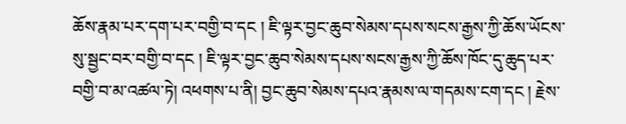ཆོས་རྣམ་པར་དག་པར་བགྱི་བ་དང ། ཇི་ལྟར་བྱང་ཆུབ་སེམས་དཔས་སངས་རྒྱས་ཀྱི་ཆོས་ཡོངས་སུ་སྦྱང་བར་བགྱི་བ་དང ། ཇི་ལྟར་བྱང་ཆུབ་སེམས་དཔས་སངས་རྒྱས་ཀྱི་ཆོས་ཁོང་དུ་ཆུད་པར་བགྱི་བ་མ་འཚལ་ཏེ། འཕགས་པ་ནི། བྱང་ཆུབ་སེམས་དཔའ་རྣམས་ལ་གདམས་ངག་དང ། རྗེས་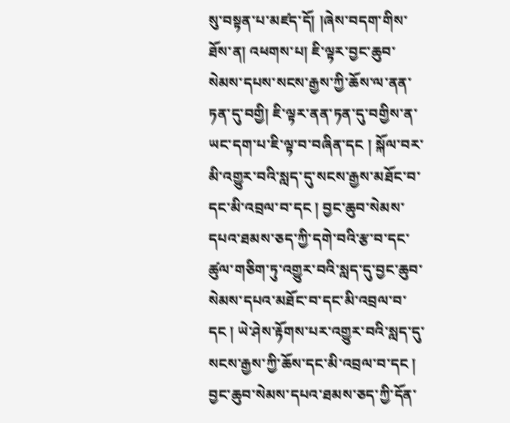སུ་བསྟན་པ་མཛད་དོ། །ཞེས་བདག་གིས་ཐོས་ན། འཕགས་པ། ཇི་ལྟར་བྱང་ཆུབ་སེམས་དཔས་སངས་རྒྱས་ཀྱི་ཆོས་ལ་ནན་ཏན་དུ་བགྱི། ཇི་ལྟར་ནན་ཏན་དུ་བགྱིས་ན་ཡང་དག་པ་ཇི་ལྟ་བ་བཞིན་དང ། སྐོལ་བར་མི་འགྱུར་བའི་སླད་དུ་སངས་རྒྱས་མཐོང་བ་དང་མི་འབྲལ་བ་དང ། བྱང་ཆུབ་སེམས་དཔའ་ཐམས་ཅད་ཀྱི་དགེ་བའི་རྩ་བ་དང་ཚུལ་གཅིག་ཏུ་འགྱུར་བའི་སླད་དུ་བྱང་ཆུབ་སེམས་དཔའ་མཐོང་བ་དང་མི་འབྲལ་བ་དང ། ཡེ་ཤེས་རྟོགས་པར་འགྱུར་བའི་སླད་དུ་སངས་རྒྱས་ཀྱི་ཆོས་དང་མི་འབྲལ་བ་དང ། བྱང་ཆུབ་སེམས་དཔའ་ཐམས་ཅད་ཀྱི་དོན་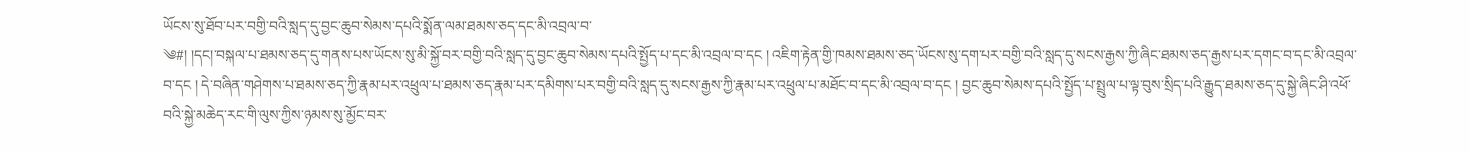ཡོངས་སུ་ཐོབ་པར་བགྱི་བའི་སླད་དུ་བྱང་ཆུབ་སེམས་དཔའི་སྨོན་ལམ་ཐམས་ཅད་དང་མི་འབྲལ་བ་
༄#། །དང།་བསྐལ་པ་ཐམས་ཅད་དུ་གནས་པས་ཡོངས་སུ་མི་སྐྱོ་བར་བགྱི་བའི་སླད་དུ་བྱང་ཆུབ་སེམས་དཔའི་སྤྱོད་པ་དང་མི་འབྲལ་བ་དང ། འཇིག་རྟེན་གྱི་ཁམས་ཐམས་ཅད་ཡོངས་སུ་དག་པར་བགྱི་བའི་སླད་དུ་སངས་རྒྱས་ཀྱི་ཞིང་ཐམས་ཅད་རྒྱས་པར་དགང་བ་དང་མི་འབྲལ་བ་དང ། དེ་བཞིན་གཤེགས་པ་ཐམས་ཅད་ཀྱི་རྣམ་པར་འཕྲུལ་པ་ཐམས་ཅད་རྣམ་པར་དམིགས་པར་བགྱི་བའི་སླད་དུ་སངས་རྒྱས་ཀྱི་རྣམ་པར་འཕྲུལ་པ་མཐོང་བ་དང་མི་འབྲལ་བ་དང ། བྱང་ཆུབ་སེམས་དཔའི་སྤྱོད་པ་སྤྲུལ་པ་ལྟ་བུས་སྲིད་པའི་རྒྱུད་ཐམས་ཅད་དུ་སྐྱེ་ཞིང་ཤི་འཕོ་བའི་སྐྱེ་མཆེད་རང་གི་ལུས་ཀྱིས་ཉམས་སུ་མྱོང་བར་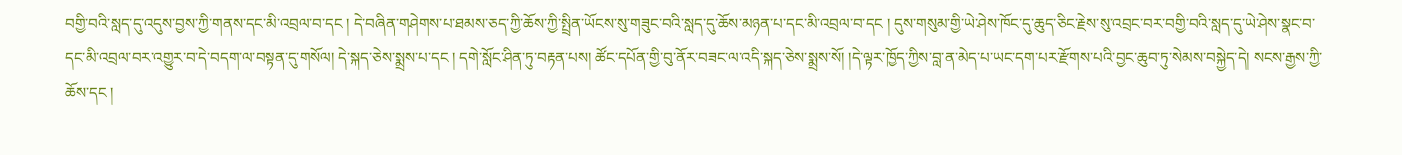བགྱི་བའི་སླད་དུ་འདུས་བྱས་ཀྱི་གནས་དང་མི་འབྲལ་བ་དང ། དེ་བཞིན་གཤེགས་པ་ཐམས་ཅད་ཀྱི་ཆོས་ཀྱི་སྤྲིན་ཡོངས་སུ་གཟུང་བའི་སླད་དུ་ཆོས་མཉན་པ་དང་མི་འབྲལ་བ་དང ། དུས་གསུམ་གྱི་ཡེ་ཤེས་ཁོང་དུ་ཆུད་ཅིང་རྗེས་སུ་འབྲང་བར་བགྱི་བའི་སླད་དུ་ཡེ་ཤེས་སྣང་བ་དང་མི་འབྲལ་བར་འགྱུར་བ་དེ་བདག་ལ་བསྟན་དུ་གསོལ། དེ་སྐད་ཅེས་སྨྲས་པ་དང ། དགེ་སློང་ཤིན་ཏུ་བརྟན་པས། ཚོང་དཔོན་གྱི་བུ་ནོར་བཟང་ལ་འདི་སྐད་ཅེས་སྨྲས་སོ། །དེ་ལྟར་ཁྱོད་ཀྱིས་བླ་ན་མེད་པ་ཡང་དག་པར་རྫོགས་པའི་བྱང་ཆུབ་ཏུ་སེམས་བསྐྱེད་དེ། སངས་རྒྱས་ཀྱི་ཆོས་དང །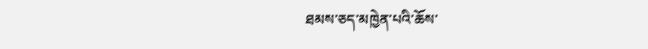ཐམས་ཅད་མཁྱེན་པའི་ཆོས་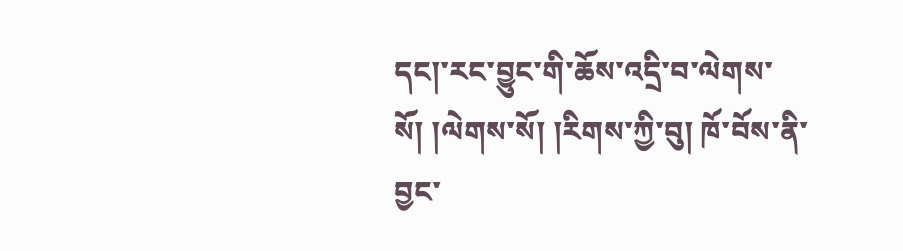དང།་རང་བྱུང་གི་ཆོས་འདྲི་བ་ལེགས་སོ། །ལེགས་སོ། །རིགས་ཀྱི་བུ། ཁོ་བོས་ནི་བྱང་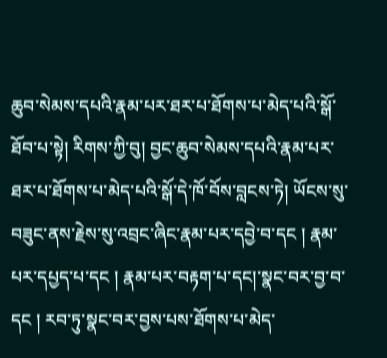ཆུབ་སེམས་དཔའི་རྣམ་པར་ཐར་པ་ཐོགས་པ་མེད་པའི་སྒོ་ཐོབ་པ་སྟེ། རིགས་ཀྱི་བུ། བྱང་ཆུབ་སེམས་དཔའི་རྣམ་པར་ཐར་པ་ཐོགས་པ་མེད་པའི་སྒོ་དེ་ཁོ་བོས་བླངས་ཏེ། ཡོངས་སུ་བཟུང་ནས་རྗེས་སུ་འབྲང་ཞིང་རྣམ་པར་དབྱེ་བ་དང ། རྣམ་པར་དཔྱད་པ་དང ། རྣམ་པར་བརྟག་པ་དང།་སྣང་བར་བྱ་བ་དང ། རབ་ཏུ་སྣང་བར་བྱས་པས་ཐོགས་པ་མེད་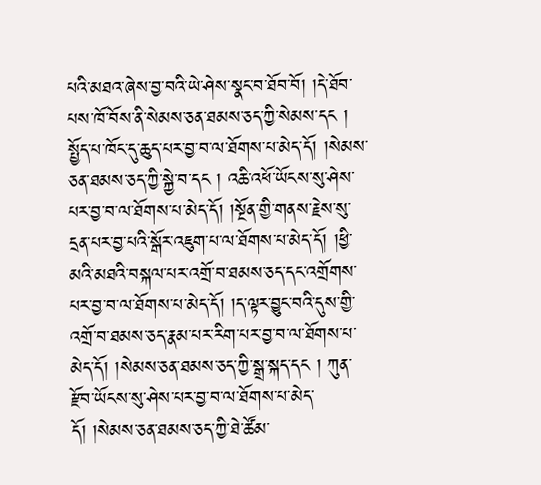པའི་མཐའ་ཞེས་བྱ་བའི་ཡེ་ཤེས་སྣང་བ་ཐོབ་བོ། །དེ་ཐོབ་པས་ཁོ་བོས་ནི་སེམས་ཅན་ཐམས་ཅད་ཀྱི་སེམས་དང ། སྤྱོད་པ་ཁོང་དུ་ཆུད་པར་བྱ་བ་ལ་ཐོགས་པ་མེད་དོ། །སེམས་ཅན་ཐམས་ཅད་ཀྱི་སྐྱེ་བ་དང ། འཆི་འཕོ་ཡོངས་སུ་ཤེས་པར་བྱ་བ་ལ་ཐོགས་པ་མེད་དོ། །སྔོན་གྱི་གནས་རྗེས་སུ་དྲན་པར་བྱ་པའི་སྒོར་འཇུག་པ་ལ་ཐོགས་པ་མེད་དོ། །ཕྱི་མའི་མཐའི་བསྐལ་པར་འགྲོ་བ་ཐམས་ཅད་དང་འགྲོགས་པར་བྱ་བ་ལ་ཐོགས་པ་མེད་དོ། །ད་ལྟར་བྱུང་བའི་དུས་གྱི་འགྲོ་བ་ཐམས་ཅད་རྣམ་པར་རིག་པར་བྱ་བ་ལ་ཐོགས་པ་མེད་དོ། །སེམས་ཅན་ཐམས་ཅད་ཀྱི་སྒྲ་སྐད་དང ། ཀུན་རྫོབ་ཡོངས་སུ་ཤེས་པར་བྱ་བ་ལ་ཐོགས་པ་མེད་དོ། །སེམས་ཅན་ཐམས་ཅད་ཀྱི་ཐེ་ཚོམ་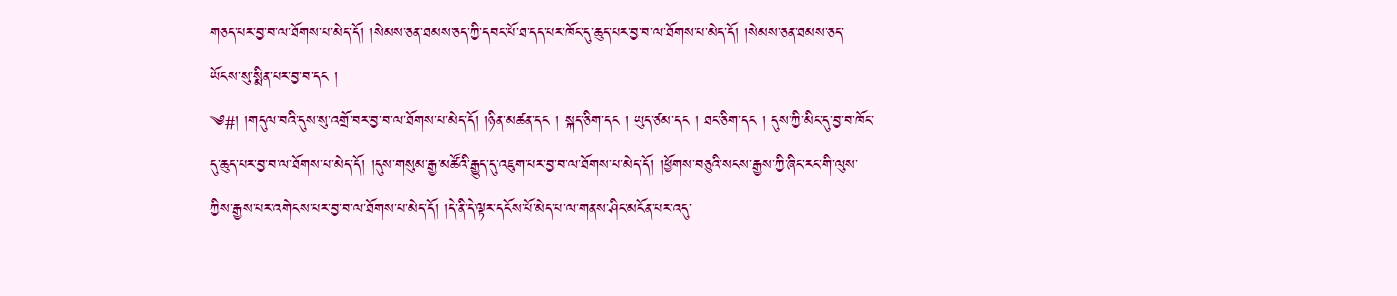གཅད་པར་བྱ་བ་ལ་ཐོགས་པ་མེད་དོ། །སེམས་ཅན་ཐམས་ཅད་ཀྱི་དབང་པོ་ཐ་དད་པར་ཁོང་དུ་ཆུད་པར་བྱ་བ་ལ་ཐོགས་པ་མེད་དོ། །སེམས་ཅན་ཐམས་ཅད་ཡོངས་སུ་སྨིན་པར་བྱ་བ་དང །
༄#། །གདུལ་བའི་དུས་སུ་འགྲོ་བར་བྱ་བ་ལ་ཐོགས་པ་མེད་དོ། །ཉིན་མཚན་དང ། སྐད་ཅིག་དང ། ཡུད་ཙམ་དང ། ཐང་ཅིག་དང ། དུས་ཀྱི་མིང་དུ་བྱ་བ་ཁོང་དུ་ཆུད་པར་བྱ་བ་ལ་ཐོགས་པ་མེད་དོ། །དུས་གསུམ་རྒྱ་མཚོའི་རྒྱུད་དུ་འཇུག་པར་བྱ་བ་ལ་ཐོགས་པ་མེད་དོ། །ཕྱོགས་བཅུའི་སངས་རྒྱས་ཀྱི་ཞིང་རང་གི་ལུས་ཀྱིས་རྒྱས་པར་འགེངས་པར་བྱ་བ་ལ་ཐོགས་པ་མེད་དོ། །དེ་ནི་དེ་ལྟར་དངོས་པོ་མེད་པ་ལ་གནས་ཤིང་མངོན་པར་འདུ་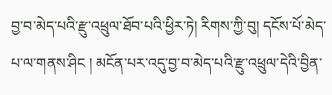བྱ་བ་མེད་པའི་རྫུ་འཕྲུལ་ཐོབ་པའི་ཕྱིར་ཏེ། རིགས་ཀྱི་བུ། དངོས་པོ་མེད་པ་ལ་གནས་ཤིང ། མངོན་པར་འདུ་བྱ་བ་མེད་པའི་རྫུ་འཕྲུལ་དེའི་བྱིན་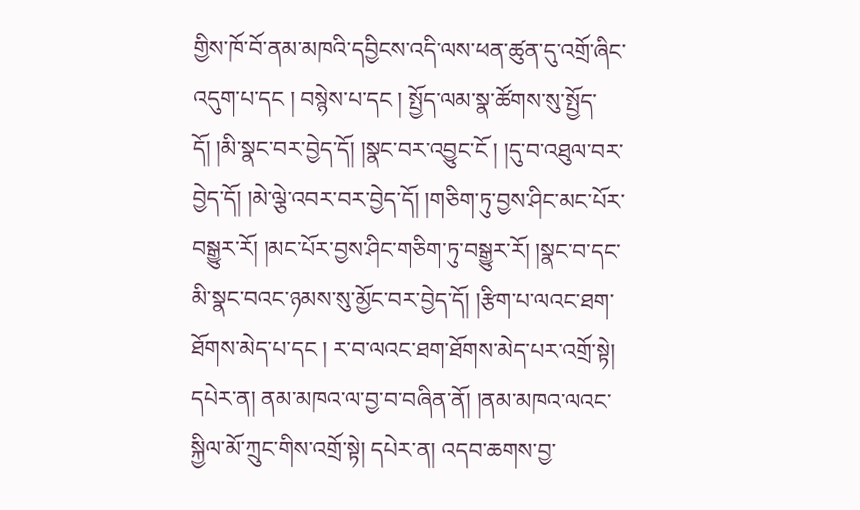གྱིས་ཁོ་བོ་ནམ་མཁའི་དབྱིངས་འདི་ལས་ཕན་ཚུན་དུ་འགྲོ་ཞིང་འདུག་པ་དང ། བསྙེས་པ་དང ། སྤྱོད་ལམ་སྣ་ཚོགས་སུ་སྤྱོད་དོ། །མི་སྣང་བར་བྱེད་དོ། །སྣང་བར་འབྱུང་ངོ ། །དུ་བ་འཐུལ་བར་བྱེད་དོ། །མེ་ལྕེ་འབར་བར་བྱེད་དོ། །གཅིག་ཏུ་བྱས་ཤིང་མང་པོར་བསྒྱུར་རོ། །མང་པོར་བྱས་ཤིང་གཅིག་ཏུ་བསྒྱུར་རོ། །སྣང་བ་དང་མི་སྣང་བའང་ཉམས་སུ་མྱོང་བར་བྱེད་དོ། །རྩིག་པ་ལའང་ཐག་ཐོགས་མེད་པ་དང ། ར་བ་ལའང་ཐག་ཐོགས་མེད་པར་འགྲོ་སྟེ། དཔེར་ན། ནམ་མཁའ་ལ་བྱ་བ་བཞིན་ནོ། །ནམ་མཁའ་ལའང་སྐྱིལ་མོ་ཀྲུང་གིས་འགྲོ་སྟེ། དཔེར་ན། འདབ་ཆགས་བྱ་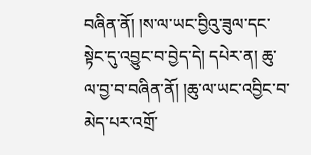བཞིན་ནོ། །ས་ལ་ཡང་བྱིའུ་ཟུལ་དང་སྟེང་དུ་འབྱུང་བ་བྱེད་དེ། དཔེར་ན། ཆུ་ལ་བྱ་བ་བཞིན་ནོ། །ཆུ་ལ་ཡང་འབྱིང་བ་མེད་པར་འགྲོ་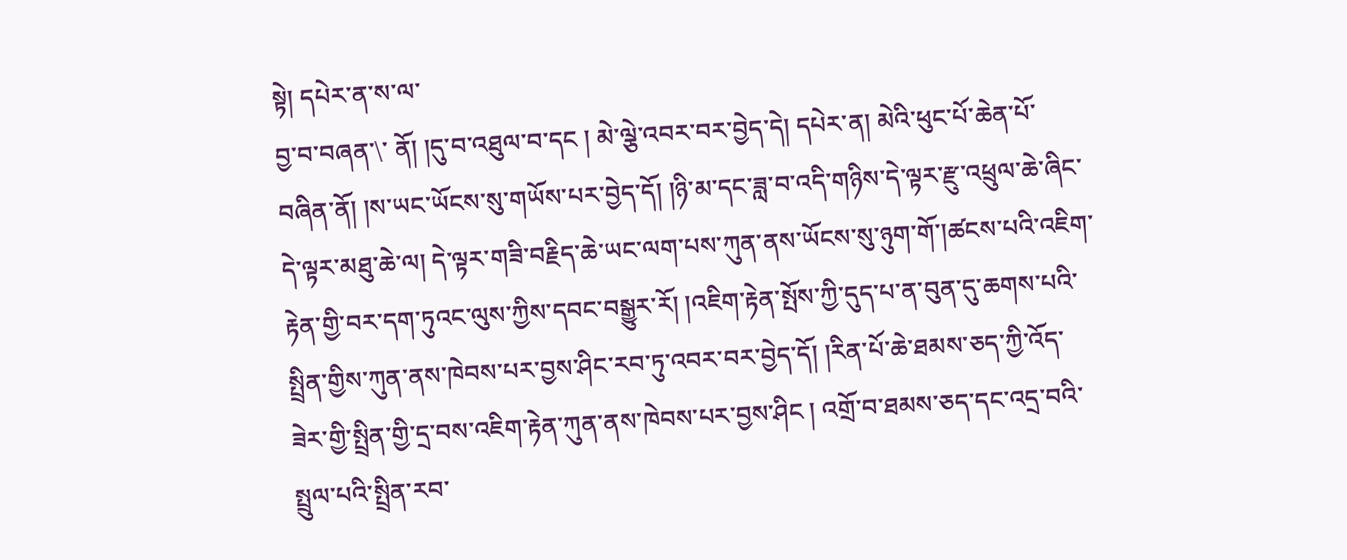སྟེ། དཔེར་ན་ས་ལ་
བྱ་བ་བཞན་\་ ནོ། །དུ་བ་འཐུལ་བ་དང ། མེ་ལྕེ་འབར་བར་བྱེད་དེ། དཔེར་ན། མེའི་ཕུང་པོ་ཆེན་པོ་བཞིན་ནོ། །ས་ཡང་ཡོངས་སུ་གཡོས་པར་བྱེད་དོ། །ཉི་མ་དང་ཟླ་བ་འདི་གཉིས་དེ་ལྟར་རྫུ་འཕྲུལ་ཆེ་ཞིང་དེ་ལྟར་མཐུ་ཆེ་ལ། དེ་ལྟར་གཟི་བརྗིད་ཆེ་ཡང་ལག་པས་ཀུན་ནས་ཡོངས་སུ་ཉུག་གོ་།ཚངས་པའི་འཇིག་རྟེན་གྱི་བར་དག་ཏུའང་ལུས་ཀྱིས་དབང་བསྒྱུར་རོ། །འཇིག་རྟེན་སྤོས་ཀྱི་དུད་པ་ན་བུན་དུ་ཆགས་པའི་སྤྲིན་གྱིས་ཀུན་ནས་ཁེབས་པར་བྱས་ཤིང་རབ་ཏུ་འབར་བར་བྱེད་དོ། །རིན་པོ་ཆེ་ཐམས་ཅད་ཀྱི་འོད་ཟེར་གྱི་སྤྲིན་གྱི་དྲ་བས་འཇིག་རྟེན་ཀུན་ནས་ཁེབས་པར་བྱས་ཤིང ། འགྲོ་བ་ཐམས་ཅད་དང་འདྲ་བའི་སྤྲུལ་པའི་སྤྲིན་རབ་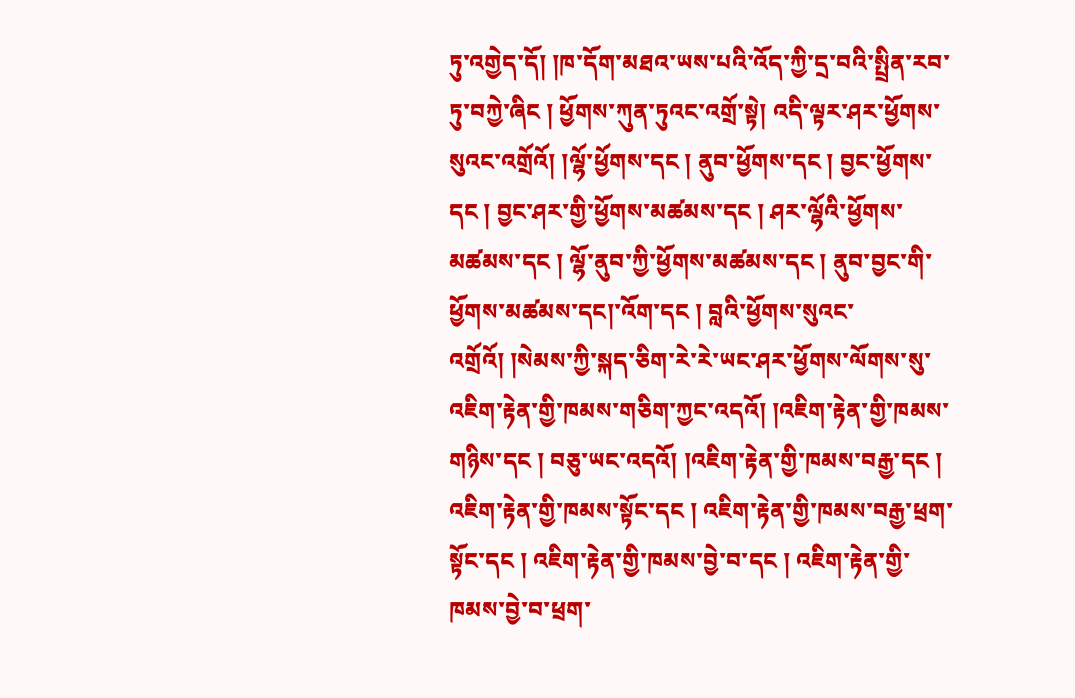ཏུ་འགྱེད་དོ། །ཁ་དོག་མཐའ་ཡས་པའི་འོད་ཀྱི་དྲ་བའི་སྤྲིན་རབ་ཏུ་བཀྱེ་ཞིང ། ཕྱོགས་ཀུན་ཏུའང་འགྲོ་སྟེ། འདི་ལྟར་ཤར་ཕྱོགས་སུའང་འགྲོའོ། །ལྷོ་ཕྱོགས་དང ། ནུབ་ཕྱོགས་དང ། བྱང་ཕྱོགས་དང ། བྱང་ཤར་གྱི་ཕྱོགས་མཚམས་དང ། ཤར་ལྷོའི་ཕྱོགས་མཚམས་དང ། ལྷོ་ནུབ་ཀྱི་ཕྱོགས་མཚམས་དང ། ནུབ་བྱང་གི་ཕྱོགས་མཚམས་དང།་འོག་དང ། བླའི་ཕྱོགས་སུའང་འགྲོའོ། །སེམས་ཀྱི་སྐད་ཅིག་རེ་རེ་ཡང་ཤར་ཕྱོགས་ལོགས་སུ་འཇིག་རྟེན་གྱི་ཁམས་གཅིག་ཀྱང་འདའོ། །འཇིག་རྟེན་གྱི་ཁམས་གཉིས་དང ། བཅུ་ཡང་འདའོ། །འཇིག་རྟེན་གྱི་ཁམས་བརྒྱ་དང ། འཇིག་རྟེན་གྱི་ཁམས་སྟོང་དང ། འཇིག་རྟེན་གྱི་ཁམས་བརྒྱ་ཕྲག་སྟོང་དང ། འཇིག་རྟེན་གྱི་ཁམས་བྱེ་བ་དང ། འཇིག་རྟེན་གྱི་ཁམས་བྱེ་བ་ཕྲག་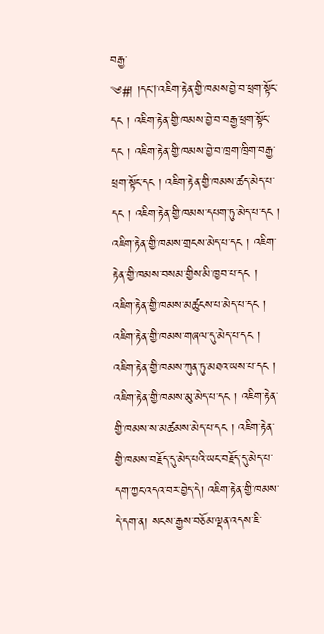བརྒྱ་
༄#། །དང།་འཇིག་རྟེན་གྱི་ཁམས་བྱེ་བ་ཕྲག་སྟོང་དང ། འཇིག་རྟེན་གྱི་ཁམས་བྱེ་བ་བརྒྱ་ཕྲག་སྟོང་དང ། འཇིག་རྟེན་གྱི་ཁམས་བྱེ་བ་ཁྲག་ཁྲིག་བརྒྱ་ཕྲག་སྟོང་དང ། འཇིག་རྟེན་གྱི་ཁམས་ཚད་མེད་པ་དང ། འཇིག་རྟེན་གྱི་ཁམས་དཔག་ཏུ་མེད་པ་དང ། འཇིག་རྟེན་གྱི་ཁམས་གྲངས་མེད་པ་དང ། འཇིག་རྟེན་གྱི་ཁམས་བསམ་གྱིས་མི་ཁྱབ་པ་དང ། འཇིག་རྟེན་གྱི་ཁམས་མཚུངས་པ་མེད་པ་དང ། འཇིག་རྟེན་གྱི་ཁམས་གཞལ་དུ་མེད་པ་དང ། འཇིག་རྟེན་གྱི་ཁམས་ཀུན་ཏུ་མཐའ་ཡས་པ་དང ། འཇིག་རྟེན་གྱི་ཁམས་མུ་མེད་པ་དང ། འཇིག་རྟེན་གྱི་ཁམས་ས་མཚམས་མེད་པ་དང ། འཇིག་རྟེན་གྱི་ཁམས་བརྗོད་དུ་མེད་པའི་ཡང་བརྗོད་དུ་མེད་པ་དག་ཀྱང་འདའ་བར་བྱེད་དེ། འཇིག་རྟེན་གྱི་ཁམས་དེ་དག་ན། སངས་རྒྱས་བཅོམ་ལྡན་འདས་ཇི་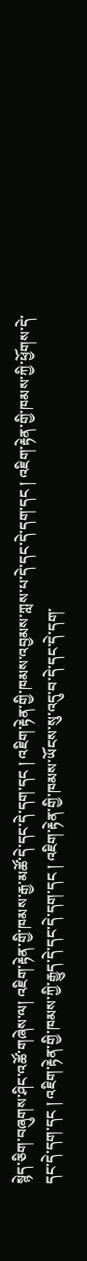སྙེད་ཅིག་བཞུགས་ཤིང་འཚོ་གཞེས་ལ། འཇིག་རྟེན་གྱི་ཁམས་རྒྱ་མཚོ་དེ་དང་དེ་དག་དང ། འཇིག་རྟེན་གྱི་ཁམས་འབྱམས་ཀླས་པ་དེ་དང་དེ་དག་དང ། འཇིག་རྟེན་གྱི་ཁམས་ཀྱི་ཕྱོགས་དེ་དང་དེ་དག་དང ། འཇིག་རྟེན་གྱི་ཁམས་ཀྱི་རྒྱུད་དེ་དང་དེ་དག་དང ། འཇིག་རྟེན་གྱི་ཁམས་ཡོངས་སུ་འདུ་བ་དེ་དང་དེ་དག་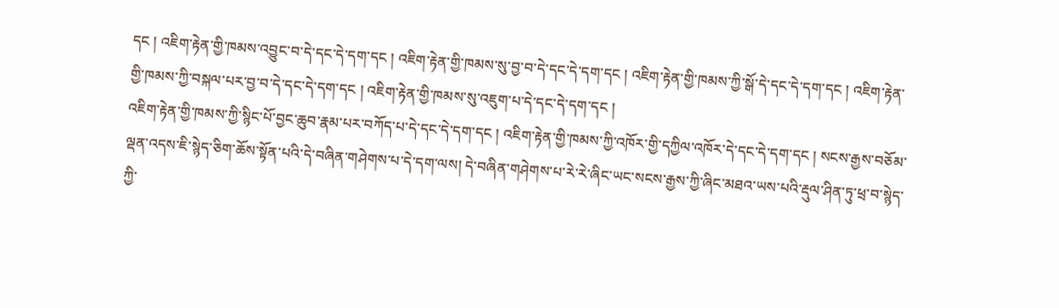དང ། འཇིག་རྟེན་གྱི་ཁམས་འབྱུང་བ་དེ་དང་དེ་དག་དང ། འཇིག་རྟེན་གྱི་ཁམས་སུ་བྱ་བ་དེ་དང་དེ་དག་དང ། འཇིག་རྟེན་གྱི་ཁམས་ཀྱི་སྒོ་དེ་དང་དེ་དག་དང ། འཇིག་རྟེན་གྱི་ཁམས་ཀྱི་བསྐལ་པར་བྱ་བ་དེ་དང་དེ་དག་དང ། འཇིག་རྟེན་གྱི་ཁམས་སུ་འཇུག་པ་དེ་དང་དེ་དག་དང །
འཇིག་རྟེན་གྱི་ཁམས་ཀྱི་སྙིང་པོ་བྱང་ཆུབ་རྣམ་པར་བཀོད་པ་དེ་དང་དེ་དག་དང ། འཇིག་རྟེན་གྱི་ཁམས་ཀྱི་འཁོར་གྱི་དཀྱིལ་འཁོར་དེ་དང་དེ་དག་དང ། སངས་རྒྱས་བཅོམ་ལྡན་འདས་ཇི་སྙེད་ཅིག་ཆོས་སྟོན་པའི་དེ་བཞིན་གཤེགས་པ་དེ་དག་ལས། དེ་བཞིན་གཤེགས་པ་རེ་རེ་ཞིང་ཡང་སངས་རྒྱས་ཀྱི་ཞིང་མཐའ་ཡས་པའི་རྡུལ་ཤིན་ཏུ་ཕྲ་བ་སྙེད་ཀྱི་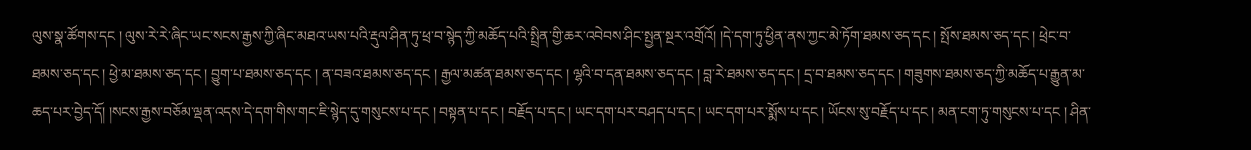ལུས་སྣ་ཚོགས་དང ། ལུས་རེ་རེ་ཞིང་ཡང་སངས་རྒྱས་ཀྱི་ཞིང་མཐའ་ཡས་པའི་རྡུལ་ཤིན་ཏུ་ཕྲ་བ་སྙེད་ཀྱི་མཆོད་པའི་སྤྲིན་གྱི་ཆར་འབེབས་ཤིང་སྤྱན་སྔར་འགྲོའོ། །དེ་དག་ཏུ་ཕྱིན་ནས་ཀྱང་མེ་ཏོག་ཐམས་ཅད་དང ། སྤོས་ཐམས་ཅད་དང ། ཕྲེང་བ་ཐམས་ཅད་དང ། ཕྱེ་མ་ཐམས་ཅད་དང ། བྱུག་པ་ཐམས་ཅད་དང ། ན་བཟའ་ཐམས་ཅད་དང ། རྒྱལ་མཚན་ཐམས་ཅད་དང ། ལྷའི་བ་དན་ཐམས་ཅད་དང ། བླ་རེ་ཐམས་ཅད་དང ། དྲ་བ་ཐམས་ཅད་དང ། གཟུགས་ཐམས་ཅད་ཀྱི་མཆོད་པ་རྒྱུན་མ་ཆད་པར་བྱེད་དོ། །སངས་རྒྱས་བཅོམ་ལྡན་འདས་དེ་དག་གིས་གང་ཇི་སྙེད་དུ་གསུངས་པ་དང ། བསྟན་པ་དང ། བརྗོད་པ་དང ། ཡང་དག་པར་བཤད་པ་དང ། ཡང་དག་པར་སྨོས་པ་དང ། ཡོངས་སུ་བརྗོད་པ་དང ། མན་ངག་ཏུ་གསུངས་པ་དང ། ཤིན་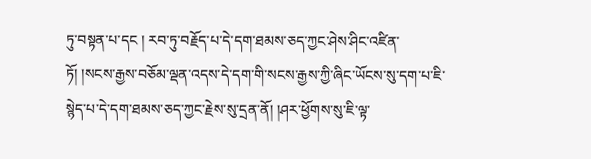ཏུ་བསྟན་པ་དང ། རབ་ཏུ་བརྗོད་པ་དེ་དག་ཐམས་ཅད་ཀྱང་ཤེས་ཤིང་འཛིན་ཏོ། །སངས་རྒྱས་བཅོམ་ལྡན་འདས་དེ་དག་གི་སངས་རྒྱས་ཀྱི་ཞིང་ཡོངས་སུ་དག་པ་ཇི་སྙེད་པ་དེ་དག་ཐམས་ཅད་ཀྱང་རྗེས་སུ་དྲན་ནོ། །ཤར་ཕྱོགས་སུ་ཇི་ལྟ་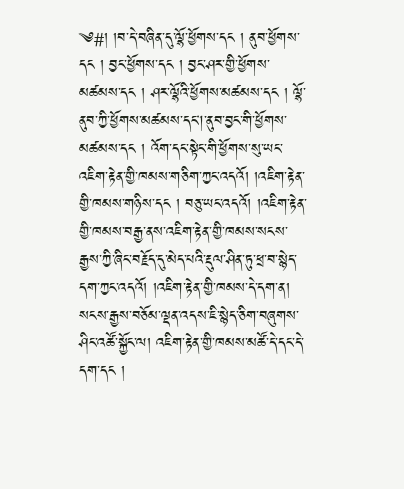༄#། །བ་དེ་བཞིན་དུ་ལྷོ་ཕྱོགས་དང ། ནུབ་ཕྱོགས་དང ། བྱང་ཕྱོགས་དང ། བྱང་ཤར་གྱི་ཕྱོགས་མཚམས་དང ། ཤར་ལྷོའི་ཕྱོགས་མཚམས་དང ། ལྷོ་ནུབ་ཀྱི་ཕྱོགས་མཚམས་དང།་ནུབ་བྱང་གི་ཕྱོགས་མཚམས་དང ། འོག་དང་སྟེང་གི་ཕྱོགས་སུ་ཡང་འཇིག་རྟེན་གྱི་ཁམས་གཅིག་ཀྱང་འདའོ། །འཇིག་རྟེན་གྱི་ཁམས་གཉིས་དང ། བཅུ་ཡང་འདའོ། །འཇིག་རྟེན་གྱི་ཁམས་བརྒྱ་ནས་འཇིག་རྟེན་གྱི་ཁམས་སངས་རྒྱས་ཀྱི་ཞིང་བརྗོད་དུ་མེད་པའི་རྡུལ་ཤིན་ཏུ་ཕྲ་བ་སྙེད་དག་ཀྱང་འདའོ། །འཇིག་རྟེན་གྱི་ཁམས་དེ་དག་ན། སངས་རྒྱས་བཅོམ་ལྡན་འདས་ཇི་སྙེད་ཅིག་བཞུགས་ཤིང་འཚོ་སྐྱོང་ལ། འཇིག་རྟེན་གྱི་ཁམས་མཚོ་དེ་དང་དེ་དག་དང །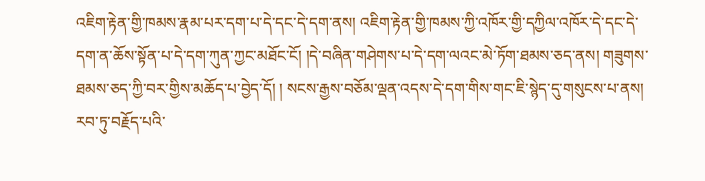འཇིག་རྟེན་གྱི་ཁམས་རྣམ་པར་དག་པ་དེ་དང་དེ་དག་ནས། འཇིག་རྟེན་གྱི་ཁམས་ཀྱི་འཁོར་གྱི་དཀྱིལ་འཁོར་དེ་དང་དེ་དག་ན་ཆོས་སྟོན་པ་དེ་དག་ཀུན་ཀྱང་མཐོང་ངོ། །དེ་བཞིན་གཤེགས་པ་དེ་དག་ལའང་མེ་ཏོག་ཐམས་ཅད་ནས། གཟུགས་ཐམས་ཅད་ཀྱི་བར་གྱིས་མཆོད་པ་བྱེད་དོ། ། སངས་རྒྱས་བཅོམ་ལྡན་འདས་དེ་དག་གིས་གང་ཇི་སྙེད་དུ་གསུངས་པ་ནས། རབ་ཏུ་བརྗོད་པའི་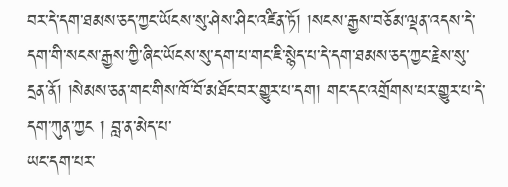བར་དེ་དག་ཐམས་ཅད་ཀྱང་ཡོངས་སུ་ཤེས་ཤིང་འཛིན་ཏོ། །སངས་རྒྱས་བཅོམ་ལྡན་འདས་དེ་དག་གི་སངས་རྒྱས་ཀྱི་ཞིང་ཡོངས་སུ་དག་པ་གང་ཇི་སྙེད་པ་དེ་དག་ཐམས་ཅད་ཀྱང་རྗེས་སུ་དྲན་ནོ། །སེམས་ཅན་གང་གིས་ཁོ་བོ་མཐོང་བར་གྱུར་པ་དག། གང་དང་འགྲོགས་པར་གྱུར་པ་དེ་དག་ཀུན་ཀྱང ། བླ་ན་མེད་པ་
ཡང་དག་པར་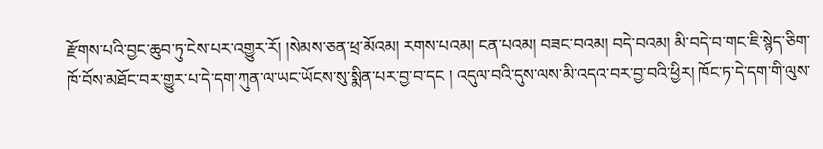རྫོགས་པའི་བྱང་ཆུབ་ཏུ་ངེས་པར་འགྱུར་རོ། །སེམས་ཅན་ཕྲ་མོའམ། རགས་པའམ། ངན་པའམ། བཟང་བའམ། བདེ་བའམ། མི་བདེ་བ་གང་ཇི་སྙེད་ཅིག་ཁོ་བོས་མཐོང་བར་གྱུར་པ་དེ་དག་ཀུན་ལ་ཡང་ཡོངས་སུ་སྨིན་པར་བྱ་བ་དང ། འདུལ་བའི་དུས་ལས་མི་འདའ་བར་བྱ་བའི་ཕྱིར། ཁོང་ཏ་དེ་དག་གི་ལུས་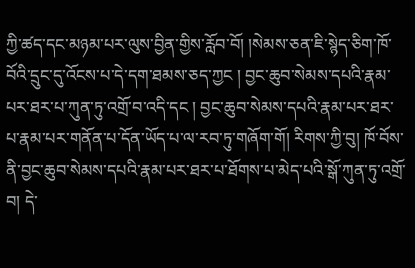ཀྱི་ཚད་དང་མཉམ་པར་ལུས་བྱིན་གྱིས་རློབ་བོ། །སེམས་ཅན་ཇི་སྙེད་ཅིག་ཁོ་བོའི་དྲུང་དུ་འོངས་པ་དེ་དག་ཐམས་ཅད་ཀྱང ། བྱང་ཆུབ་སེམས་དཔའི་རྣམ་པར་ཐར་པ་ཀུན་ཏུ་འགྲོ་བ་འདི་དང ། བྱང་ཆུབ་སེམས་དཔའི་རྣམ་པར་ཐར་པ་རྣམ་པར་གནོན་པ་དོན་ཡོད་པ་ལ་རབ་ཏུ་གཞོག་གོ། རིགས་ཀྱི་བུ། ཁོ་བོས་ནི་བྱང་ཆུབ་སེམས་དཔའི་རྣམ་པར་ཐར་པ་ཐོགས་པ་མེད་པའི་སྒོ་ཀུན་ཏུ་འགྲོ་བ། དེ་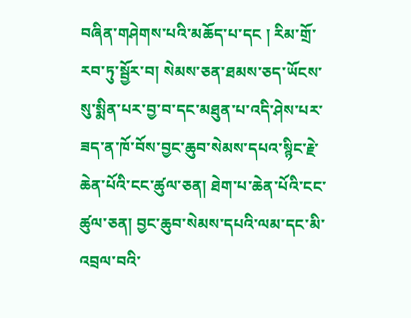བཞིན་གཤེགས་པའི་མཆོད་པ་དང ། རིམ་གྲོ་རབ་ཏུ་སྦྱོར་བ། སེམས་ཅན་ཐམས་ཅད་ཡོངས་སུ་སྨིན་པར་བྱ་བ་དང་མཐུན་པ་འདི་ཤེས་པར་ཟད་ན་ཁོ་བོས་བྱང་ཆུབ་སེམས་དཔའ་སྙིང་རྗེ་ཆེན་པོའི་ངང་ཚུལ་ཅན། ཐེག་པ་ཆེན་པོའི་ངང་ཚུལ་ཅན། བྱང་ཆུབ་སེམས་དཔའི་ལམ་དང་མི་འབྲལ་བའི་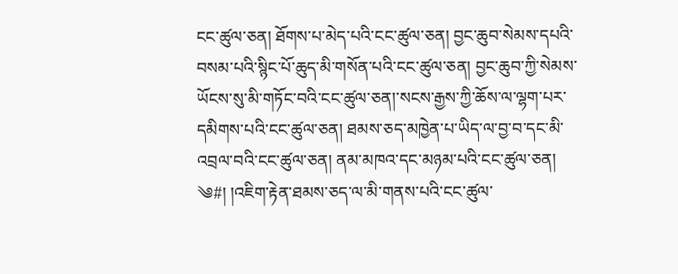ངང་ཚུལ་ཅན། ཐོགས་པ་མེད་པའི་ངང་ཚུལ་ཅན། བྱང་ཆུབ་སེམས་དཔའི་བསམ་པའི་སྙིང་པོ་ཆུད་མི་གསོན་པའི་ངང་ཚུལ་ཅན། བྱང་ཆུབ་ཀྱི་སེམས་ཡོངས་སུ་མི་གཏོང་བའི་ངང་ཚུལ་ཅན།་སངས་རྒྱས་ཀྱི་ཆོས་ལ་ལྷག་པར་དམིགས་པའི་ངང་ཚུལ་ཅན། ཐམས་ཅད་མཁྱེན་པ་ཡིད་ལ་བྱ་བ་དང་མི་འབྲལ་བའི་ངང་ཚུལ་ཅན། ནམ་མཁའ་དང་མཉམ་པའི་ངང་ཚུལ་ཅན།
༄#། །འཇིག་རྟེན་ཐམས་ཅད་ལ་མི་གནས་པའི་ངང་ཚུལ་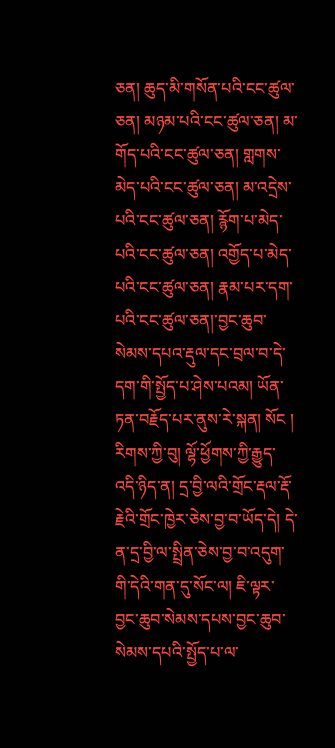ཅན། ཆུད་མི་གསོན་པའི་ངང་ཚུལ་ཅན། མཉམ་པའི་ངང་ཚུལ་ཅན། མ་གོད་པའི་ངང་ཚུལ་ཅན། གླགས་མེད་པའི་ངང་ཚུལ་ཅན། མ་འདྲེས་པའི་ངང་ཚུལ་ཅན། རྙོག་པ་མེད་པའི་ངང་ཚུལ་ཅན། འགྱོད་པ་མེད་པའི་ངང་ཚུལ་ཅན། རྣམ་པར་དག་པའི་ངང་ཚུལ་ཅན།་བྱང་ཆུབ་སེམས་དཔའ་རྡུལ་དང་བྲལ་བ་དེ་དག་གི་སྤྱོད་པ་ཤེས་པའམ། ཡོན་ཏན་བརྗོད་པར་ནུས་རེ་སྐན། སོང ། རིགས་ཀྱི་བུ། ལྷོ་ཕྱོགས་ཀྱི་རྒྱུད་འདི་ཉིད་ན། དྲ་བྱི་ལའི་གྲོང་རྡལ་རྡོ་རྗེའི་གྲོང་ཁྱེར་ཅེས་བྱ་བ་ཡོད་དེ། དེ་ན་དྲ་བྱི་ལ་སྤྲིན་ཅེས་བྱ་བ་འདུག་གི་དེའི་གན་དུ་སོང་ལ། ཇི་ལྟར་བྱང་ཆུབ་སེམས་དཔས་བྱང་ཆུབ་སེམས་དཔའི་སྤྱོད་པ་ལ་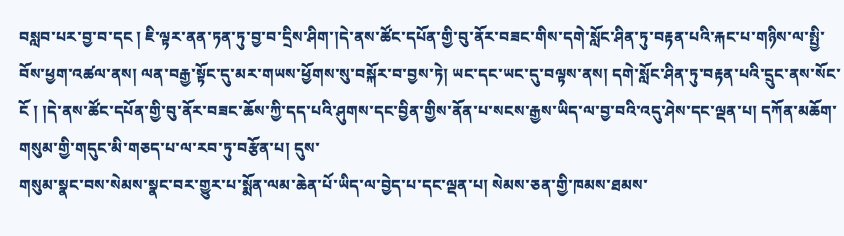བསླབ་པར་བྱ་བ་དང ། ཇི་ལྟར་ནན་ཏན་ཏུ་བྱ་བ་དྲིས་ཤིག་།དེ་ནས་ཚོང་དཔོན་གྱི་བུ་ནོར་བཟང་གིས་དགེ་སློང་ཤིན་ཏུ་བརྟན་པའི་རྐང་པ་གཉིས་ལ་སྤྱི་བོས་ཕྱག་འཚལ་ནས། ལན་བརྒྱ་སྟོང་དུ་མར་གཡས་ཕྱོགས་སུ་བསྐོར་བ་བྱས་ཏེ། ཡང་དང་ཡང་དུ་བལྟས་ནས། དགེ་སློང་ཤིན་ཏུ་བརྟན་པའི་དྲུང་ནས་སོང་ངོ ། །དེ་ནས་ཚོང་དཔོན་གྱི་བུ་ནོར་བཟང་ཆོས་ཀྱི་དད་པའི་ཤུགས་དང་བྱིན་གྱིས་ནོན་པ་སངས་རྒྱས་ཡིད་ལ་བྱ་བའི་འདུ་ཤེས་དང་ལྡན་པ། དཀོན་མཆོག་གསུམ་གྱི་གདུང་མི་གཅད་པ་ལ་རབ་ཏུ་བརྩོན་པ། དུས་
གསུམ་སྣང་བས་སེམས་སྣང་བར་གྱུར་པ་སྨོན་ལམ་ཆེན་པོ་ཡིད་ལ་བྱེད་པ་དང་ལྡན་པ། སེམས་ཅན་གྱི་ཁམས་ཐམས་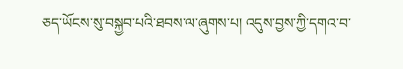ཅད་ཡོངས་སུ་བསྐྱབ་པའི་ཐབས་ལ་ཞུགས་པ། འདུས་བྱས་ཀྱི་དགའ་བ་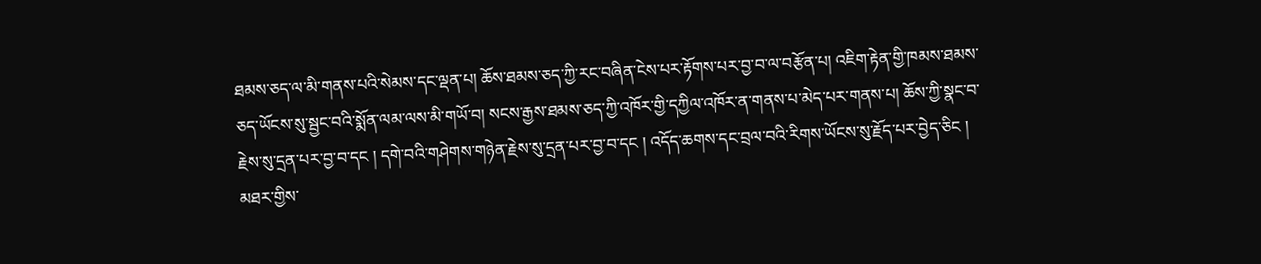ཐམས་ཅད་ལ་མི་གནས་པའི་སེམས་དང་ལྡན་པ། ཆོས་ཐམས་ཅད་ཀྱི་རང་བཞིན་ངེས་པར་རྟོགས་པར་བྱ་བ་ལ་བརྩོན་པ། འཇིག་རྟེན་གྱི་ཁམས་ཐམས་ཅད་ཡོངས་སུ་སྦྱང་བའི་སྨོན་ལམ་ལས་མི་གཡོ་བ། སངས་རྒྱས་ཐམས་ཅད་ཀྱི་འཁོར་གྱི་དཀྱིལ་འཁོར་ན་གནས་པ་མེད་པར་གནས་པ། ཆོས་ཀྱི་སྣང་བ་རྗེས་སུ་དྲན་པར་བྱ་བ་དང ། དགེ་བའི་གཤེགས་གཉེན་རྗེས་སུ་དྲན་པར་བྱ་བ་དང ། འདོད་ཆགས་དང་བྲལ་བའི་རིགས་ཡོངས་སུ་རྗོད་པར་བྱེད་ཅིང ། མཐར་གྱིས་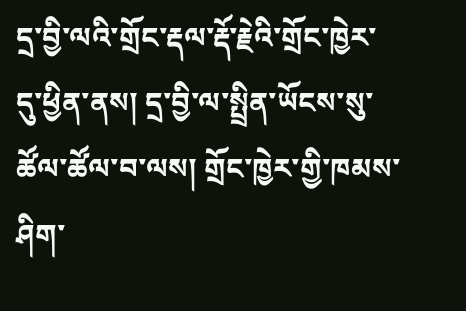དྲ་བྱི་ལའི་གྲོང་རྡལ་རྡོ་རྗེའི་གྲོང་ཁྱེར་དུ་ཕྱིན་ནས། དྲ་བྱི་ལ་སྤྲིན་ཡོངས་སུ་ཚོལ་ཚོལ་བ་ལས། གྲོང་ཁྱེར་གྱི་ཁམས་ཤིག་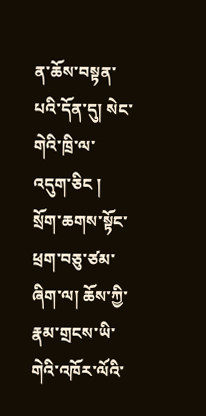ན་ཆོས་བསྟན་པའི་དོན་དུ། སེང་གེའི་ཁྲི་ལ་འདུག་ཅིང ། སྲོག་ཆགས་སྟོང་ཕྲག་བཅུ་ཙམ་ཞིག་ལ། ཆོས་ཀྱི་རྣམ་གྲངས་ཡི་གེའི་འཁོར་ལོའི་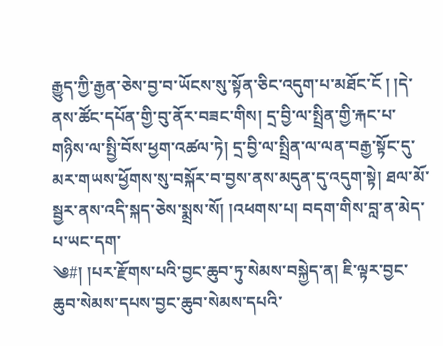རྒྱུད་ཀྱི་རྒྱན་ཅེས་བྱ་བ་ཡོངས་སུ་སྟོན་ཅིང་འདུག་པ་མཐོང་ངོ ། །དེ་ནས་ཚོང་དཔོན་གྱི་བུ་ནོར་བཟང་གིས། དྲ་བྱི་ལ་སྤྲིན་གྱི་རྐང་པ་གཉིས་ལ་སྤྱི་བོས་ཕྱག་འཚལ་ཏེ། དྲ་བྱི་ལ་སྤྲིན་ལ་ལན་བརྒྱ་སྟོང་དུ་མར་གཡས་ཕྱོགས་སུ་བསྐོར་བ་བྱས་ནས་མདུན་དུ་འདུག་སྟེ། ཐལ་མོ་སྦྱར་ནས་འདི་སྐད་ཅེས་སྨྲས་སོ། །འཕགས་པ། བདག་གིས་བླ་ན་མེད་པ་ཡང་དག་
༄#། །པར་རྫོགས་པའི་བྱང་ཆུབ་ཏུ་སེམས་བསྐྱེད་ན། ཇི་ལྟར་བྱང་ཆུབ་སེམས་དཔས་བྱང་ཆུབ་སེམས་དཔའི་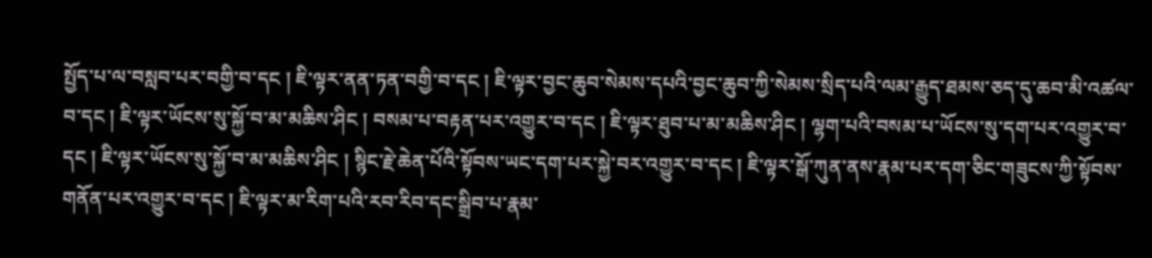སྤྱོད་པ་ལ་བསླབ་པར་བགྱི་བ་དང ། ཇི་ལྟར་ནན་ཏན་བགྱི་བ་དང ། ཇི་ལྟར་བྱང་ཆུབ་སེམས་དཔའི་བྱང་ཆུབ་ཀྱི་སེམས་སྲིད་པའི་ལམ་རྒྱུད་ཐམས་ཅད་དུ་ཆབ་མི་འཚལ་བ་དང ། ཇི་ལྟར་ཡོངས་སུ་སྐྱོ་བ་མ་མཆིས་ཤིང ། བསམ་པ་བརྟན་པར་འགྱུར་བ་དང ། ཇི་ལྟར་ཐུབ་པ་མ་མཆིས་ཤིང ། ལྷག་པའི་བསམ་པ་ཡོངས་སུ་དག་པར་འགྱུར་བ་དང ། ཇི་ལྟར་ཡོངས་སུ་སྐྱོ་བ་མ་མཆིས་ཤིང ། སྙིང་རྗེ་ཆེན་པོའི་སྟོབས་ཡང་དག་པར་སྐྱེ་བར་འགྱུར་བ་དང ། ཇི་ལྟར་སྒོ་ཀུན་ནས་རྣམ་པར་དག་ཅིང་གཟུངས་ཀྱི་སྟོབས་གནོན་པར་འགྱུར་བ་དང ། ཇི་ལྟར་མ་རིག་པའི་རབ་རིབ་དང་སྒྲིབ་པ་རྣམ་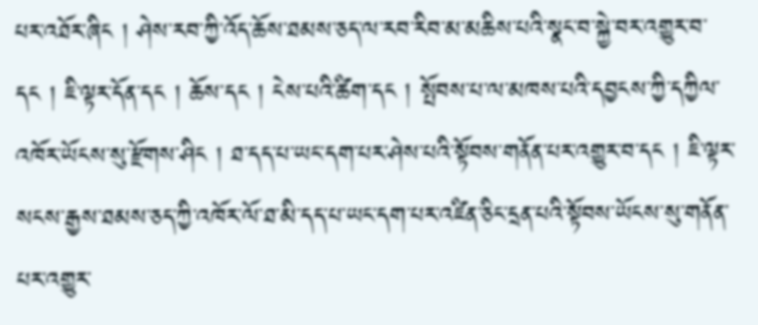པར་འཐོར་ཞིང ། ཤེས་རབ་ཀྱི་འོད་ཆོས་ཐམས་ཅད་ལ་རབ་རིབ་མ་མཆིས་པའི་སྣང་བ་སྐྱེ་བར་འགྱུར་བ་དང ། ཇི་ལྟར་དོན་དང ། ཆོས་དང ། ངེས་པའི་ཚིག་དང ། སྤོབས་པ་ལ་མཁས་པའི་དབྱངས་ཀྱི་དཀྱིལ་འཁོར་ཡོངས་སུ་རྫོགས་ཤིང ། ཐ་དད་པ་ཡང་དག་པར་ཤེས་པའི་སྟོབས་གནོན་པར་འགྱུར་བ་དང ། ཇི་ལྟར་སངས་རྒྱས་ཐམས་ཅད་ཀྱི་འཁོར་ལོ་ཐ་མི་དད་པ་ཡང་དག་པར་འཛིན་ཅིང་དྲན་པའི་སྟོབས་ཡོངས་སུ་གནོན་པར་འགྱུར་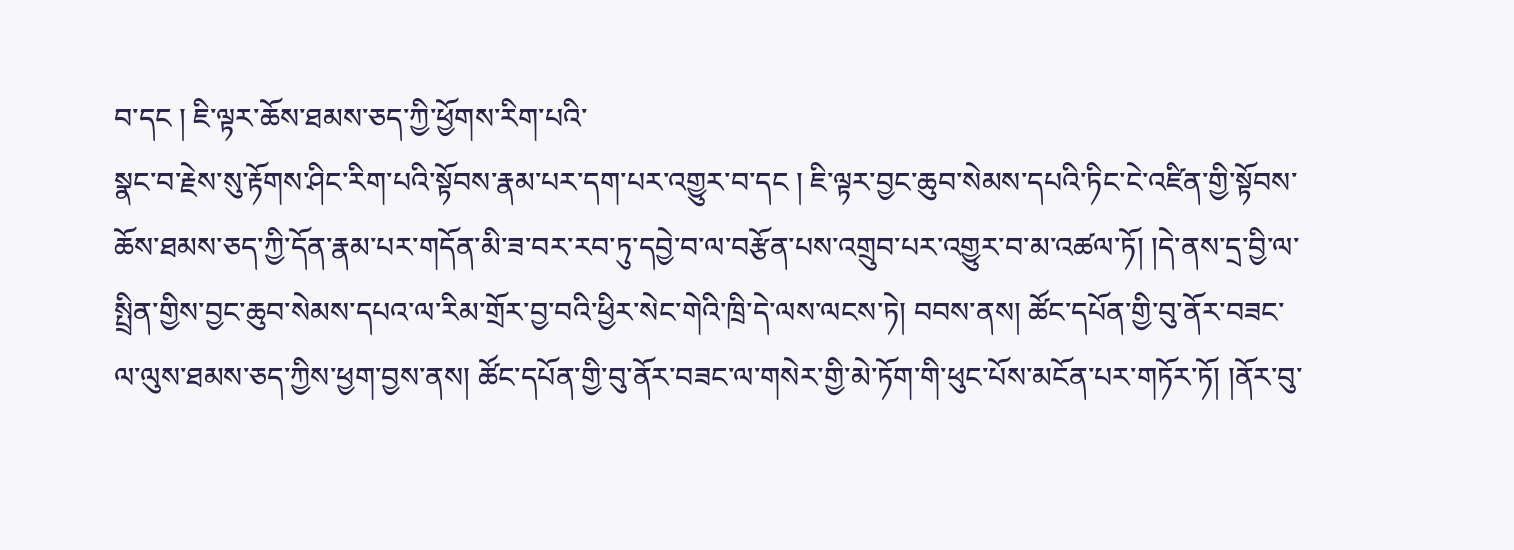བ་དང ། ཇི་ལྟར་ཆོས་ཐམས་ཅད་ཀྱི་ཕྱོགས་རིག་པའི་
སྣང་བ་རྗེས་སུ་རྟོགས་ཤིང་རིག་པའི་སྟོབས་རྣམ་པར་དག་པར་འགྱུར་བ་དང ། ཇི་ལྟར་བྱང་ཆུབ་སེམས་དཔའི་ཏིང་ངེ་འཛིན་གྱི་སྟོབས་ཆོས་ཐམས་ཅད་ཀྱི་དོན་རྣམ་པར་གདོན་མི་ཟ་བར་རབ་ཏུ་དབྱེ་བ་ལ་བརྩོན་པས་འགྲུབ་པར་འགྱུར་བ་མ་འཚལ་ཏོ། །དེ་ནས་དྲ་བྱི་ལ་སྤྲིན་གྱིས་བྱང་ཆུབ་སེམས་དཔའ་ལ་རིམ་གྲོར་བྱ་བའི་ཕྱིར་སེང་གེའི་ཁྲི་དེ་ལས་ལངས་ཏེ། བབས་ནས། ཚོང་དཔོན་གྱི་བུ་ནོར་བཟང་ལ་ལུས་ཐམས་ཅད་ཀྱིས་ཕྱག་བྱས་ནས། ཚོང་དཔོན་གྱི་བུ་ནོར་བཟང་ལ་གསེར་གྱི་མེ་ཏོག་གི་ཕུང་པོས་མངོན་པར་གཏོར་ཏོ། །ནོར་བུ་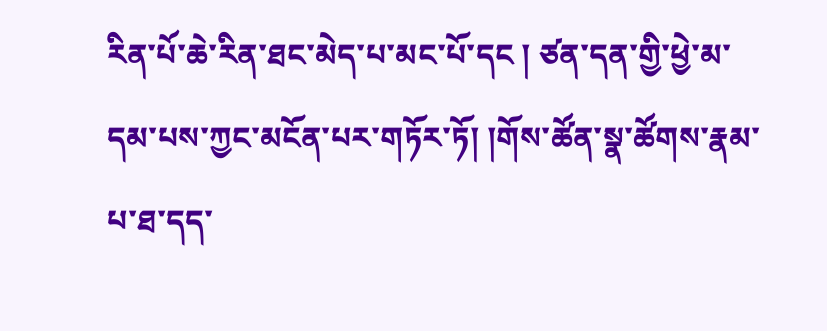རིན་པོ་ཆེ་རིན་ཐང་མེད་པ་མང་པོ་དང ། ཙན་དན་གྱི་ཕྱེ་མ་དམ་པས་ཀྱང་མངོན་པར་གཏོར་ཏོ། །གོས་ཚོན་སྣ་ཚོགས་རྣམ་པ་ཐ་དད་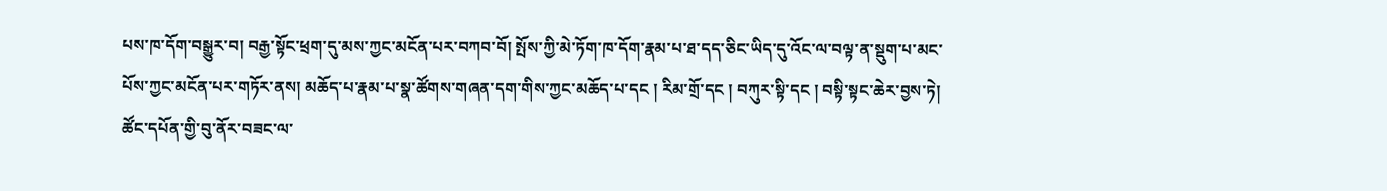པས་ཁ་དོག་བསྒྱུར་བ། བརྒྱ་སྟོང་ཕྲག་དུ་མས་ཀྱང་མངོན་པར་བཀབ་བོ། སྤོས་ཀྱི་མེ་ཏོག་ཁ་དོག་རྣམ་པ་ཐ་དད་ཅིང་ཡིད་དུ་འོང་ལ་བལྟ་ན་སྡུག་པ་མང་པོས་ཀྱང་མངོན་པར་གཏོར་ནས། མཆོད་པ་རྣམ་པ་སྣ་ཚོགས་གཞན་དག་གིས་ཀྱང་མཆོད་པ་དང ། རིམ་གྲོ་དང ། བཀུར་སྟི་དང ། བསྟི་སྟང་ཆེར་བྱས་ཏེ། ཚོང་དཔོན་གྱི་བུ་ནོར་བཟང་ལ་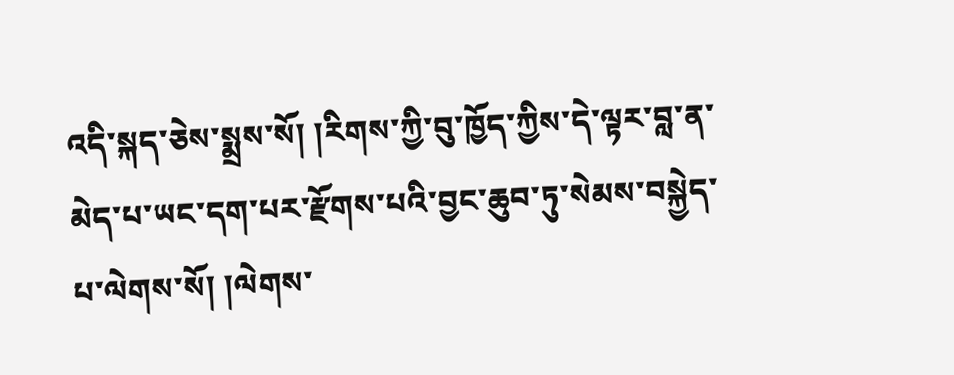འདི་སྐད་ཅེས་སྨྲས་སོ། །རིགས་ཀྱི་བུ་ཁྱོད་ཀྱིས་དེ་ལྟར་བླ་ན་མེད་པ་ཡང་དག་པར་རྫོགས་པའི་བྱང་ཆུབ་ཏུ་སེམས་བསྐྱེད་པ་ལེགས་སོ། །ལེགས་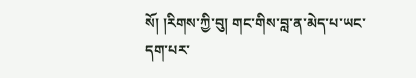སོ། །རིགས་ཀྱི་བུ། གང་གིས་བླ་ན་མེད་པ་ཡང་དག་པར་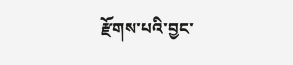རྫོགས་པའི་བྱང་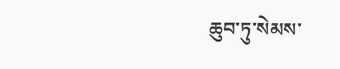ཆུབ་ཏུ་སེམས་